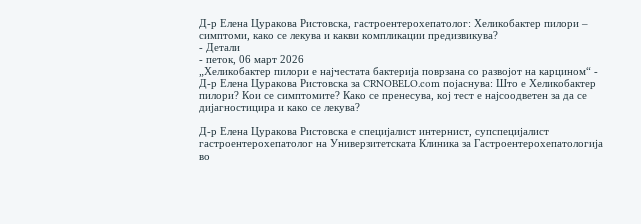Д-р Елена Цуракова Ристовска, гастроентерохепатолог: Хеликобактер пилори – симптоми, како се лекува и какви компликации предизвикува?
- Детали
- петок, 06 март 2026
„Хеликобактер пилори е најчестата бактерија поврзана со развојот на карцином“ - Д-р Елена Цуракова Ристовска за CRNOBELO.com појаснува: Што е Хеликобактер пилори? Кои се симптомите? Како се пренесува, кој тест е најсоодветен за да се дијагностицира и како се лекува?

Д-р Елена Цуракова Ристовска е специјалист интернист, супспецијалист гастроентерохепатолог на Универзитетската Клиника за Гастроентерохепатологија во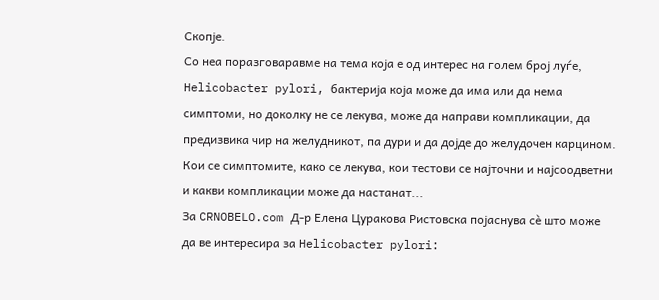Скопје.
Со неа поразговаравме на тема која е од интерес на голем број луѓе, Helicobacter pylori, бактерија која може да има или да нема симптоми, но доколку не се лекува, може да направи компликации, да предизвика чир на желудникот, па дури и да дојде до желудочен карцином.
Кои се симптомите, како се лекува, кои тестови се најточни и најсоодветни и какви компликации може да настанат...
За CRNOBELO.com Д-р Елена Цуракова Ристовска појаснува сè што може да ве интересира за Helicobacter pylori: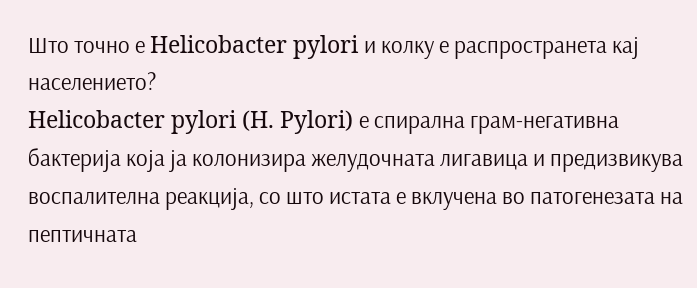Што точно е Helicobacter pylori и колку е распространета кај населението?
Helicobacter pylori (H. Pylori) е спирална грам-негативна бактерија која ја колонизира желудочната лигавица и предизвикува воспалителна реакција, со што истата е вклучена во патогенезата на пептичната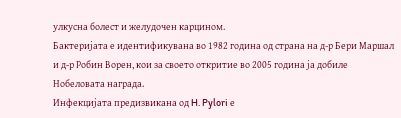улкусна болест и желудочен карцином.
Бактеријата е идентификувана во 1982 година од страна на д-р Бери Маршал и д-р Робин Ворен, кои за своето откритие во 2005 година ја добиле Нобеловата награда.
Инфекцијата предизвикана од H. Pylori е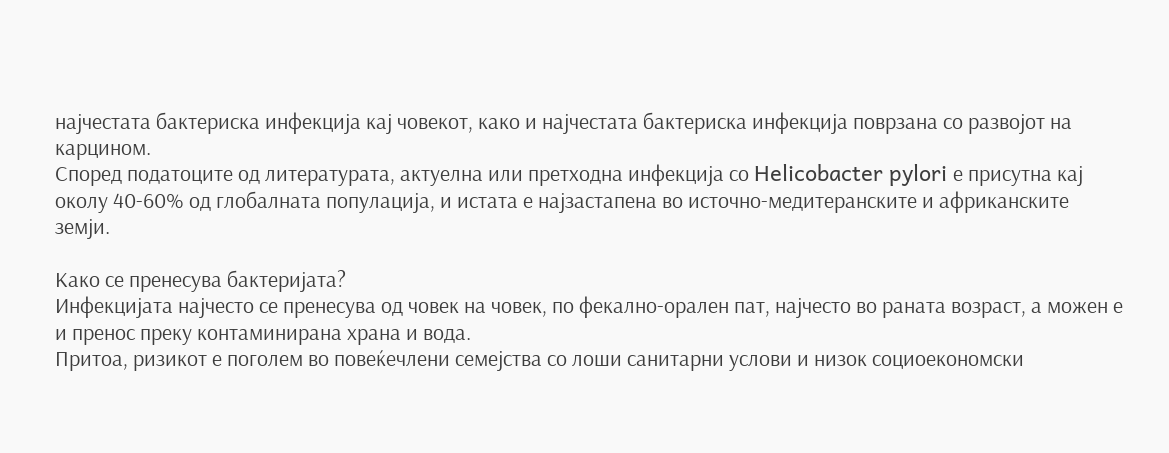најчестата бактериска инфекција кај човекот, како и најчестата бактериска инфекција поврзана со развојот на карцином.
Според податоците од литературата, актуелна или претходна инфекција со Helicobacter pylori е присутна кај околу 40-60% од глобалната популација, и истата е најзастапена во источно-медитеранските и африканските земји.

Како се пренесува бактеријата?
Инфекцијата најчесто се пренесува од човек на човек, по фекално-орален пат, најчесто во раната возраст, а можен е и пренос преку контаминирана храна и вода.
Притоа, ризикот е поголем во повеќечлени семејства со лоши санитарни услови и низок социоекономски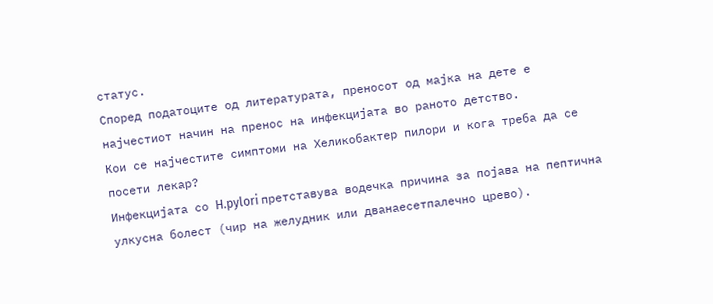статус.
Според податоците од литературата, преносот од мајка на дете е најчестиот начин на пренос на инфекцијата во раното детство.
Кои се најчестите симптоми на Хеликобактер пилори и кога треба да се посети лекар?
Инфекцијата со H.pylori претставува водечка причина за појава на пептична улкусна болест (чир на желудник или дванаесетпалечно црево).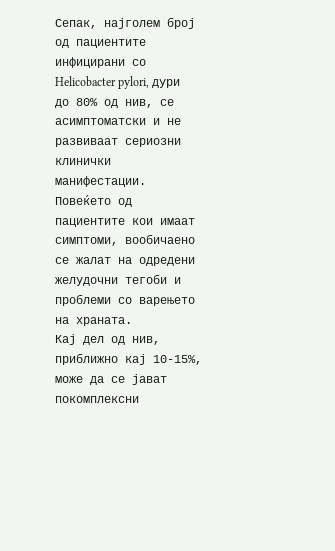Сепак, најголем број од пациентите инфицирани со Helicobacter pylori, дури до 80% од нив, се асимптоматски и не развиваат сериозни клинички манифестации.
Повеќето од пациентите кои имаат симптоми, вообичаено се жалат на одредени желудочни тегоби и проблеми со варењето на храната.
Кај дел од нив, приближно кај 10-15%, може да се јават покомплексни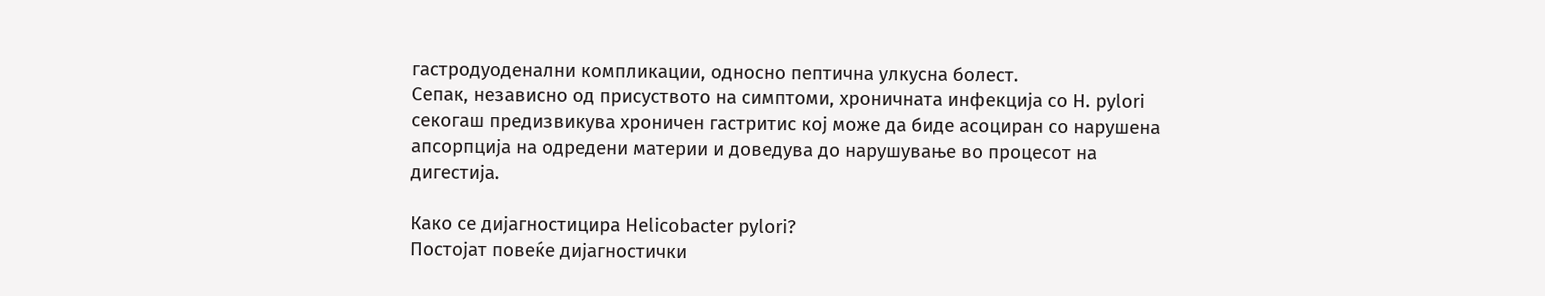гастродуоденални компликации, односно пептична улкусна болест.
Сепак, независно од присуството на симптоми, хроничната инфекција со H. pylori секогаш предизвикува хроничен гастритис кој може да биде асоциран со нарушена апсорпција на одредени материи и доведува до нарушување во процесот на дигестија.

Како се дијагностицира Helicobacter pylori?
Постојат повеќе дијагностички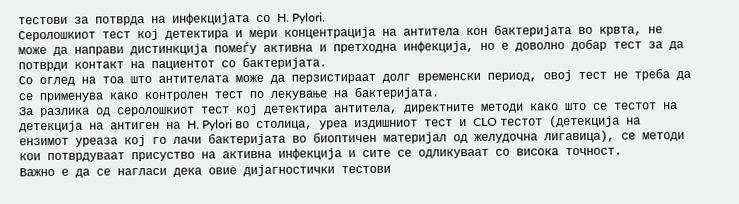тестови за потврда на инфекцијата со H. Pylori.
Серолошкиот тест кој детектира и мери концентрација на антитела кон бактеријата во крвта, не може да направи дистинкција помеѓу активна и претходна инфекција, но е доволно добар тест за да потврди контакт на пациентот со бактеријата.
Со оглед на тоа што антителата може да перзистираат долг временски период, овој тест не треба да се применува како контролен тест по лекување на бактеријата.
За разлика од серолошкиот тест кој детектира антитела, директните методи како што се тестот на детекција на антиген на H. Pylori во столица, уреа издишниот тест и CLO тестот (детекција на ензимот уреаза кој го лачи бактеријата во биоптичен материјал од желудочна лигавица), се методи кои потврдуваат присуство на активна инфекција и сите се одликуваат со висока точност.
Важно е да се нагласи дека овие дијагностички тестови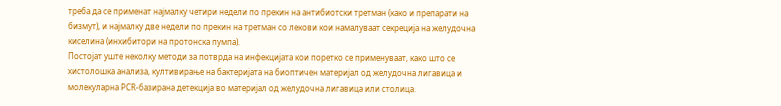треба да се применат најмалку четири недели по прекин на антибиотски третман (како и препарати на бизмут), и најмалку две недели по прекин на третман со лекови кои намалуваат секреција на желудочна киселина (инхибитори на протонска пумпа).
Постојат уште неколку методи за потврда на инфекцијата кои поретко се применуваат, како што се хистолошка анализа, култивирање на бактеријата на биоптичен материјал од желудочна лигавица и молекуларна PCR-базирана детекција во материјал од желудочна лигавица или столица.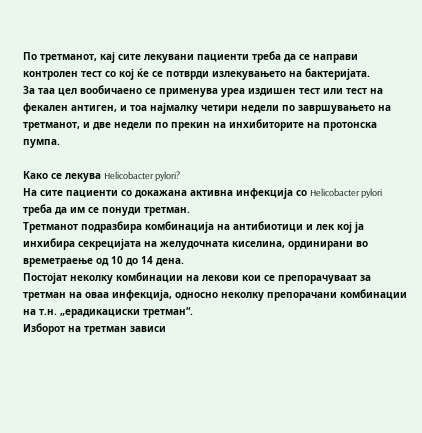По третманот, кај сите лекувани пациенти треба да се направи контролен тест со кој ќе се потврди излекувањето на бактеријата.
За таа цел вообичаено се применува уреа издишен тест или тест на фекален антиген, и тоа најмалку четири недели по завршувањето на третманот, и две недели по прекин на инхибиторите на протонска пумпа.

Како се лекува Helicobacter pylori?
На сите пациенти со докажана активна инфекција со Helicobacter pylori треба да им се понуди третман.
Третманот подразбира комбинација на антибиотици и лек кој ја инхибира секрецијата на желудочната киселина, ординирани во времетраење од 10 до 14 дена.
Постојат неколку комбинации на лекови кои се препорачуваат за третман на оваа инфекција, односно неколку препорачани комбинации на т.н. „ерадикациски третман“.
Изборот на третман зависи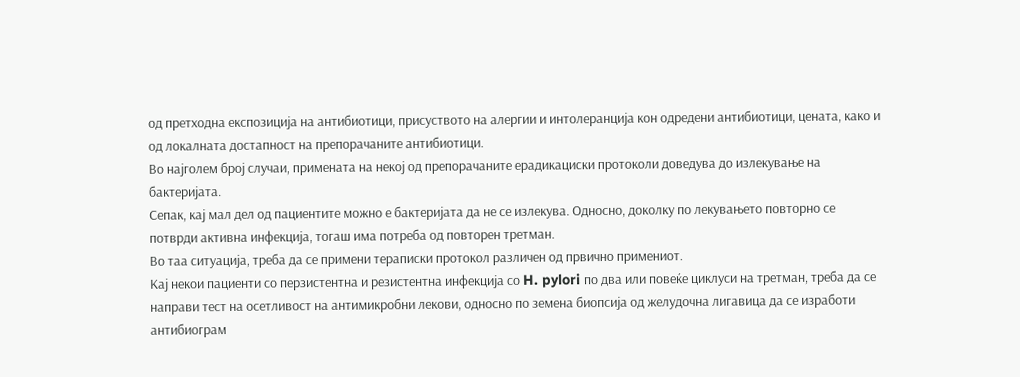од претходна експозиција на антибиотици, присуството на алергии и интолеранција кон одредени антибиотици, цената, како и од локалната достапност на препорачаните антибиотици.
Во најголем број случаи, примената на некој од препорачаните ерадикациски протоколи доведува до излекување на бактеријата.
Сепак, кај мал дел од пациентите можно е бактеријата да не се излекува. Односно, доколку по лекувањето повторно се потврди активна инфекција, тогаш има потреба од повторен третман.
Во таа ситуација, треба да се примени тераписки протокол различен од првично примениот.
Кај некои пациенти со перзистентна и резистентна инфекција со H. pylori по два или повеќе циклуси на третман, треба да се направи тест на осетливост на антимикробни лекови, односно по земена биопсија од желудочна лигавица да се изработи антибиограм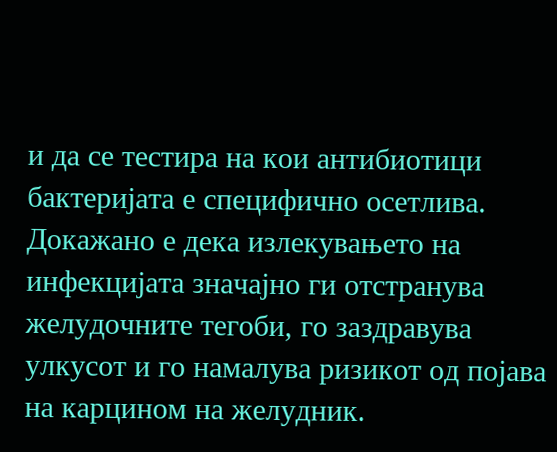и да се тестира на кои антибиотици бактеријата е специфично осетлива.
Докажано е дека излекувањето на инфекцијата значајно ги отстранува желудочните тегоби, го заздравува улкусот и го намалува ризикот од појава на карцином на желудник.